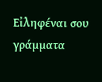Εἰληφέναι σου γράμματα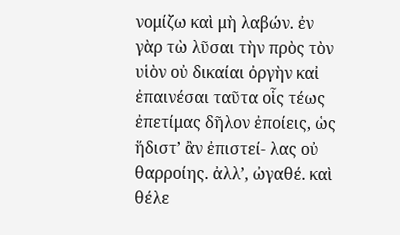νομίζω καὶ μὴ λαβών. ἐν γὰρ τὼ λῦσαι τὴν πρὸς τὸν υἱὸν οὐ δικαίαι ὀργὴν καἰ ἐπαινέσαι ταῦτα οἷς τέως ἐπετίμας δῆλον ἐποίεις, ὡς ἥδιστ’ ἂν ἐπιστεί- λας οὐ θαρροίης. ἀλλ’, ὠγαθέ. καὶ θέλε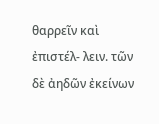θαρρεῖν καὶ ἐπιστέλ- λειν. τῶν δὲ ἀηδῶν ἐκείνων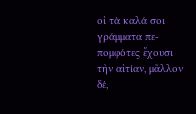οἱ τὰ καλά σοι γράμματα πε- πομφότες ἔχουσι τὴν αἰτίαν, μᾶλλον δέ,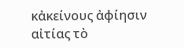κἀκείνους ἀφίησιν αἰτίας τὸ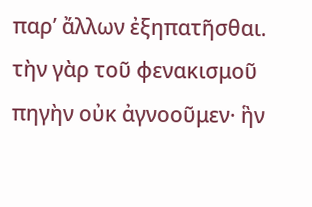παρ’ ἄλλων ἐξηπατῆσθαι. τὴν γὰρ τοῦ φενακισμοῦ πηγὴν οὐκ ἀγνοοῦμεν· ἣν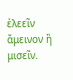ἐλεεῖν ἄμεινον ἢ μισεῖν.